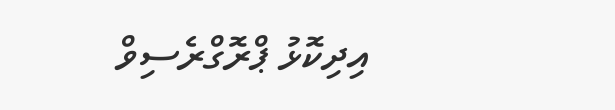އިދިކޮޅު ޕްރޮގްރެސިވް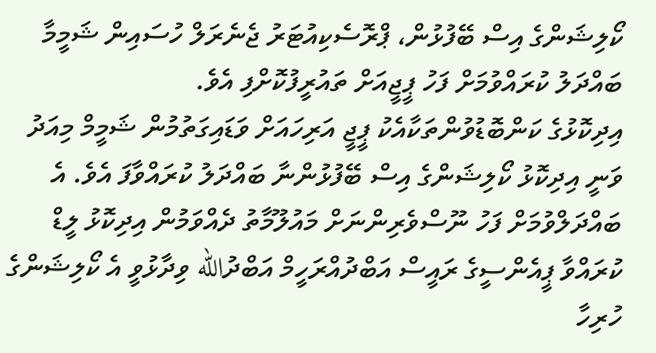ކޯލިޝަންގެ އިސް ބޭފުޅުން، ޕްރޮސެކިއުޓަރު ޖެނެރަލް ހުސައިން ޝަމީމާ ބައްދަލު ކުރައްވުމަށް ފަހު ޕީޖީއަށް ތައުރީފުކޮށްފި އެވެ.
އިދިކޮޅުގެ ކަންބޮޑުވުންތަކާއެކު ޕީޖީ އަރިހައަށް ވަޑައިގަތުމުން ޝަމީމް މިއަދު ވަނީ އިދިކޮޅު ކޯލިޝަންގެ އިސް ބޭފުޅުންނާ ބައްދަލު ކުރައްވާފަ އެވެ. އެ ބައްދަލްވުމަށް ފަހު ނޫސްވެރިންނަށް މައުލޫމާތު ދެއްވަމުން އިދިކޮޅު ލީޑް ކުރައްވާ ޕީއެންސީގެ ރައީސް އަބްދުއްރަހީމް އަބްދުالله ވިދާޅުވީ އެ ކޯލިޝަންގެ ހުރިހާ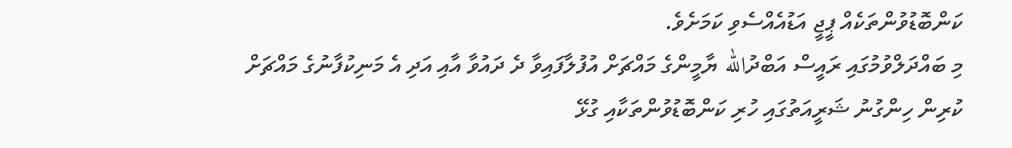ކަންބޮޑުވުންތަކެއް ޕީޖީ އަޑުއެއްސެވި ކަމަށެވެ.
މި ބައްދަލްވުމުގައި ރައީސް އަބްދުالله ޔާމީންގެ މައްޗަށް އުފުލާފައިވާ ދެ ދައުވާ އާއި އަދި އެ މަނިކުފާނުގެ މައްޗަށް ކުރިން ހިންގުނު ޝަރީއަތުގައި ހުރި ކަންބޮޑުވުންތަކާއި ގުޅޭ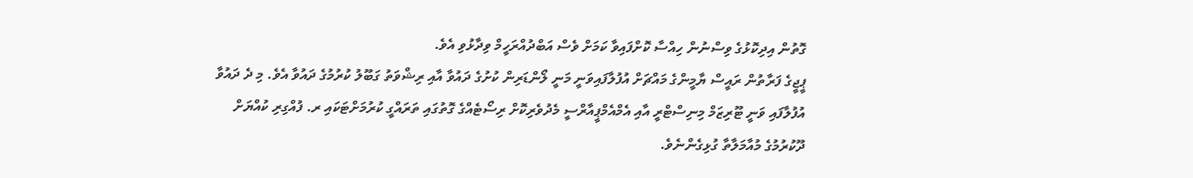ގޮތުން އިދިކޮޅުގެ ވިސްނުން ހިއްސާ ކޮށްފައިވާ ކަމަށް ވެސް އަބްދުއްރަހީމް ވިދާޅުވި އެވެ.
ޕީޖީގެ ފަރާތުން ރައީސް ޔާމީންގެ މައްޗަށް އުފުލާފައިވަނީ މަނީ ލޯންޑަރިން ކުށުގެ ދައުވާ އާއި ރިޝްވަތު ގަބޫލު ކުރުމުގެ ދައުވާ އެވެ. މި ދެ ދައުވާ އުފުލާފައި ވަނީ ޓޫރިޒަމް މިނިސްޓްރީ އާއި އެމްއެމްޕީއާރްސީ މެދުވެރިކޮށް ރިސޯޓެއްގެ ގޮތުގައި ތަރައްގީ ކުރުމަށްޓަކައި ރ. ފުއްގިރި ކުއްޔަށް ދޫކުރުމުގެ މުއާމަލާތާ ގުޅިގެންނެވެ.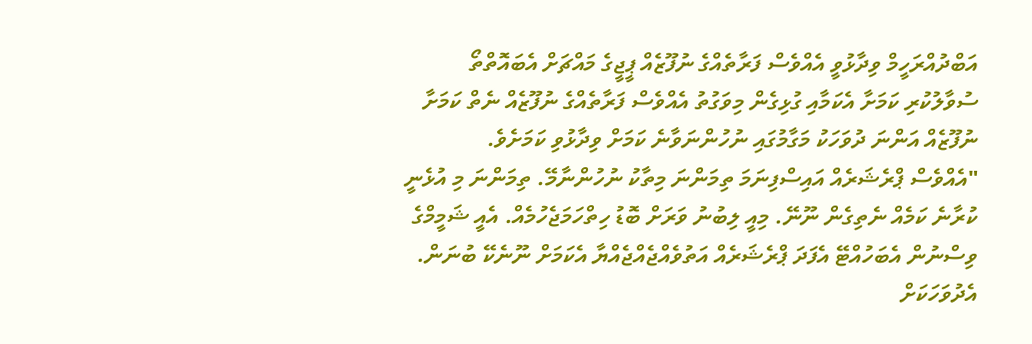އަބްދުއްރަހީމް ވިދާޅުވީ އެއްވެސް ފަރާތެއްގެ ނުފޫޒެއް ޕީޖީގެ މައްޗަށް އެބައޮތްތޯ ސުވާލުކުރި ކަމަށާ އެކަމާއި ގުޅިގެން މިވަގުތު އެއްވެސް ފަރާތެއްގެ ނުފޫޒެއް ނެތް ކަމަށާ ނުފޫޒެއް އަންނަ ދުވަހަކު މަގާމުގައި ނުހުންނަވާނެ ކަމަށް ވިދާޅުވި ކަމަށެވެ.
"އެއްވެސް ޕްރެޝަރެއް އައިސްފިނަމަ ތިމަންނަ މިތާކު ނުހުންނާމޭ. ތިމަންނަ މި އުޅެނީ ކުރާނެ ކަމެއް ނެތިގެން ނޫނޭ. މިއީ ލިބުނު ވަރަށް ބޮޑު ހިތްހަމަޖެހުމެއް. އެއީ ޝަމީމްގެ ވިސްނުން އެބަހުއްޓޭ އެފަދަ ޕްރެޝަރެއް އަތުވެއްޖެއްޖެއްޔާ އެކަމަށް ނޫނެކޭ ބުނަން. އެދުވަހަކަށް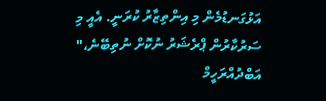އަޅުގަނޑުމެން މި އިންތިޒާރު ކުރަނީ. އެއީ މި ސަރުކާރުން ޕްރެޝަރު ނުކޮށް ނުތިބޭނެ،"
އަބްދުއްރަހީމް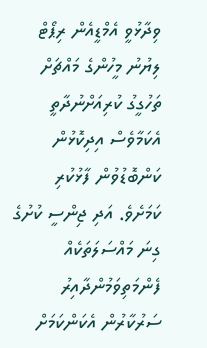ވިދާޅުވީ އެމްޑީއެން ރިޕޯޓް ލިޔުނު މީހުންގެ މައްޗަށް ތަހުގީގު ކުރިއަށްނުދާތީ އެކަމާވެސް އިދިކޮޅުން ކަންބޮޑުވުން ފާޅުކުރި ކަމަށެވެ. އަދި ޖިންސީ ކުށުގެ ގިނަ މައްސަލަތަކެއް ފެންމަތިވަމުންދާއިރު ސަރުކާރުން އެކަންކަމަށް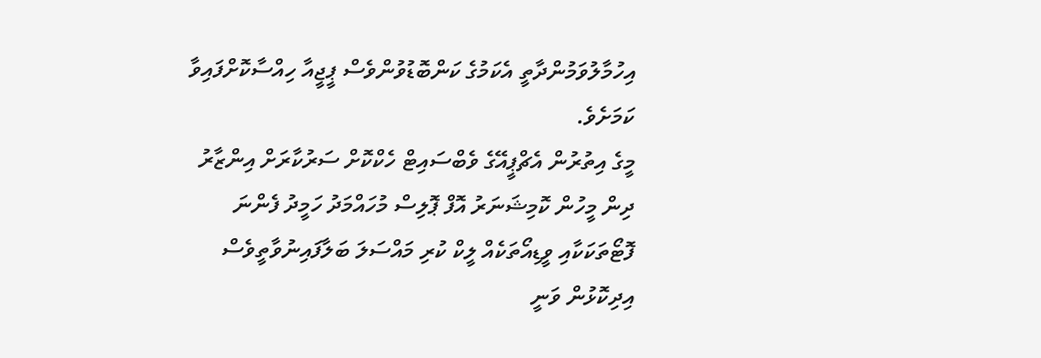އިހުމާލުވަމުންދާތީ އެކަމުގެ ކަންބޮޑުވުންވެސް ޕީޖީއާ ހިއްސާކޮށްފައިވާ ކަމަށެވެ.
މީގެ އިތުރުން އެޗްޕީއޭގެ ވެބްސައިޓް ހެކްކޮށް ސަރުކާރަށް އިންޒާރު ދިން މީހުން ކޮމިޝަނަރު އޮފް ޕޮލިސް މުހައްމަދު ހަމީދު ފެންނަ ފޮޓޯތަކަކާއި ވީޑިއޯތަކެއް ލީކް ކުރި މައްސަލަ ބަލާފައިނުވާތީވެސް އިދިކޮޅުން ވަނީ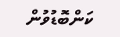ކަންބޮޑުވުން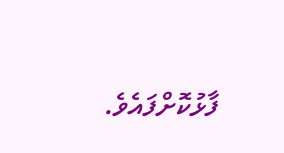ފާޅުކޮށްފައެވެ.